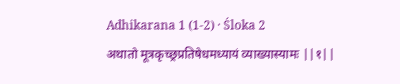Adhikarana 1 (1-2) · Śloka 2
अथातो मूत्रकृच्छ्रप्रतिषेधमध्यायं व्याख्यास्यामः ||१||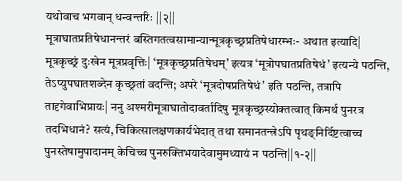यथोवाच भगवान् धन्वन्तरिः ||२||
मूत्राघातप्रतिषेधानन्तरं बस्तिगतत्वसामान्यान्मूत्रकृच्छ्रप्रतिषेधारम्भः- अथात इत्यादि| मूत्रकृच्छ्रं दुःखेन मूत्रप्रवृत्तिः| ‘मूत्रकृच्छ्रप्रतिषेधम्’ इत्यत्र ‘मूत्रोपघातप्रतिषेधं’ इत्यन्ये पठन्ति, तेऽप्युपघातशब्देन कृच्छ्रतां वदन्ति; अपरे ‘मूत्रदोषप्रतिषेधं’ इति पठन्ति, तत्रापि तादृगेवाभिप्रायः| ननु अश्मरीमूत्राघातोदावर्तादिषु मूत्रकृच्छ्रस्योक्तत्वात् किमर्थ पुनरत्र तदभिधानं? सत्यं, चिकित्सालक्षणकार्यभेदात् तथा समानतन्त्रेऽपि पृथङ्निर्दिष्टत्वाच्च पुनस्तेषामुपादानम् केचिच्च पुनरुक्तिभयादेवामुमध्यायं न पठन्ति||१-२||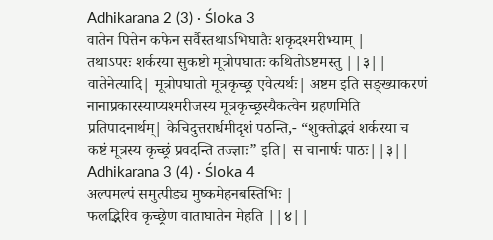Adhikarana 2 (3) · Śloka 3
वातेन पित्तेन कफेन सर्वैस्तथाऽभिघातैः शकृदश्मरीभ्याम् |
तथाऽपरः शर्करया सुकष्टो मूत्रोपघातः कथितोऽष्टमस्तु ||३||
वातेनेत्यादि| मूत्रोपघातो मूत्रकृच्छ्र एवेत्यर्थः| अष्टम इति सङ्ख्याकरणं नानाप्रकारस्याप्यश्मरीजस्य मूत्रकृच्छ्रस्यैकत्वेन ग्रहणमिति प्रतिपादनार्थम्| केचिदुत्तरार्धमीदृशं पठन्ति,- “शुक्तोद्भवं शर्करया च कष्टं मूत्रस्य कृच्छ्रं प्रवदन्ति तज्ज्ञाः” इति| स चानार्षः पाठः||३||
Adhikarana 3 (4) · Śloka 4
अल्पमल्पं समुत्पीड्य मुष्कमेहनबस्तिभिः |
फलद्भिरिव कृच्छ्रेण वाताघातेन मेहति ||४||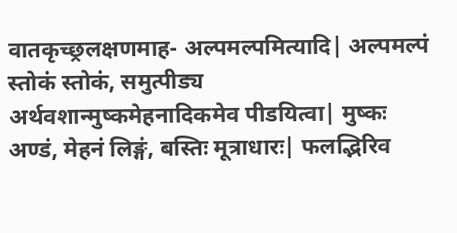वातकृच्छ्रलक्षणमाह- अल्पमल्पमित्यादि| अल्पमल्पं स्तोकं स्तोकं, समुत्पीड्य अर्थवशान्मुष्कमेहनादिकमेव पीडयित्वा| मुष्कः अण्डं, मेहनं लिङ्गं, बस्तिः मूत्राधारः| फलद्भिरिव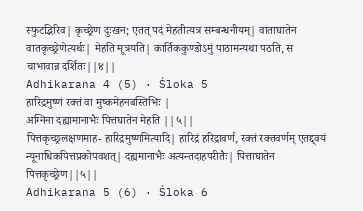स्फुटद्भिरिव| कृच्छ्रेण दुःखन; एतत् पदं मेहतीत्यत्र सम्बन्धनीयम्| वाताघातेन वातकृच्छ्रेणेत्यर्थः| मेहति मूत्रयति| कार्तिककुण्डोऽमुं पाठामन्यथा पठति, स चाभावान्न दर्शितः||४||
Adhikarana 4 (5) · Śloka 5
हारिद्रमुष्णं रक्तं वा मुष्कमेहनबस्तिभिः |
अग्निना दह्यामानाभैः पित्तघातेन मेहति ||५||
पित्तकृच्छ्रलक्षणमाह- हारिद्रमुष्णमित्यादि| हारिद्रं हरिद्रावर्ण, रक्तं रक्तवर्णम् एतद्द्वयं न्यूनाधिकपित्तप्रकोपवशत्| दह्यमानाभैः अत्यन्तदाहपरीतैः| पित्ताघातेन पित्तकृच्छ्रेण||५||
Adhikarana 5 (6) · Śloka 6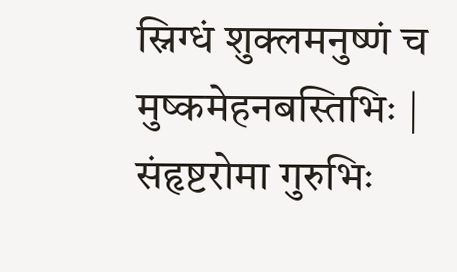स्निग्धं शुक्लमनुष्णं च मुष्कमेहनबस्तिभिः |
संहृष्टरोमा गुरुभिः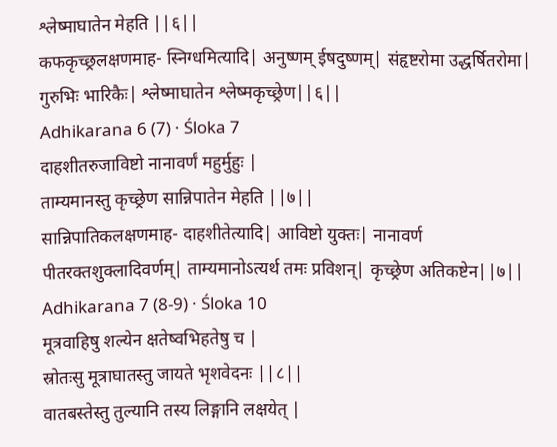श्लेष्माघातेन मेहति ||६||
कफकृच्छ्रलक्षणमाह- स्निग्धमित्यादि| अनुष्णम् ईषदुष्णम्| संहृष्टरोमा उद्धर्षितरोमा| गुरुभिः भारिकैः| श्लेष्माघातेन श्लेष्मकृच्छ्रेण||६||
Adhikarana 6 (7) · Śloka 7
दाहशीतरुजाविष्टो नानावर्णं महुर्मुहुः |
ताम्यमानस्तु कृच्छ्रेण सान्निपातेन मेहति ||७||
सान्निपातिकलक्षणमाह- दाहशीतेत्यादि| आविष्टो युक्तः| नानावर्ण पीतरक्तशुक्लादिवर्णम्| ताम्यमानोऽत्यर्थ तमः प्रविशन्| कृच्छ्रेण अतिकष्टेन||७||
Adhikarana 7 (8-9) · Śloka 10
मूत्रवाहिषु शल्येन क्षतेष्वभिहतेषु च |
स्रोतःसु मूत्राघातस्तु जायते भृशवेदनः ||८||
वातबस्तेस्तु तुल्यानि तस्य लिङ्गानि लक्षयेत् |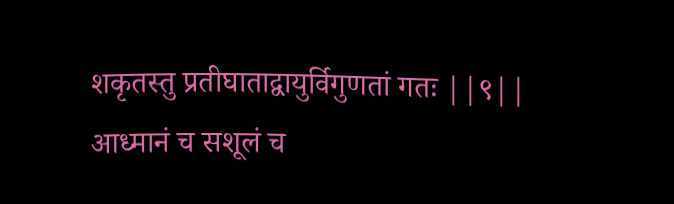शकृतस्तु प्रतीघाताद्वायुर्विगुणतां गतः ||९||
आध्मानं च सशूलं च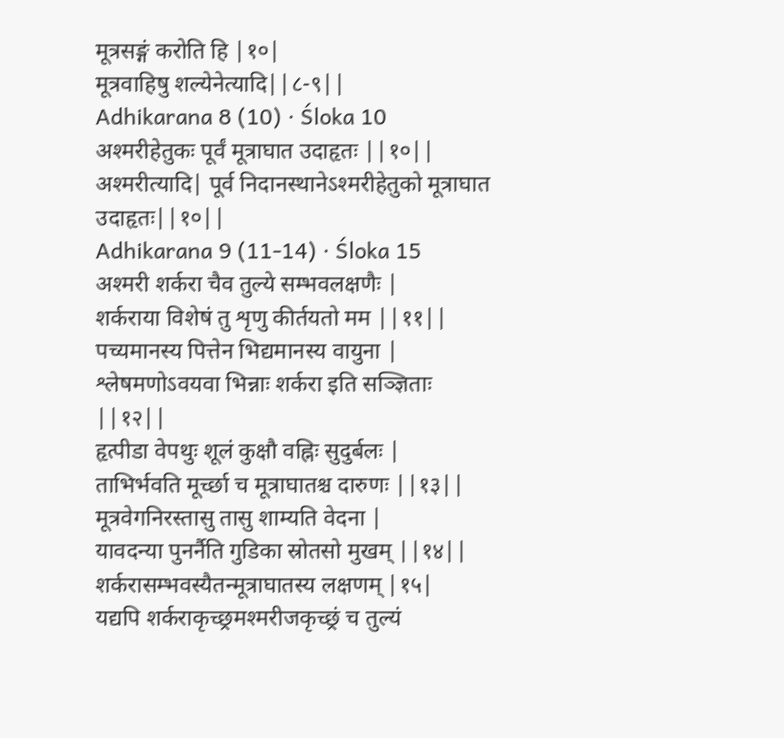मूत्रसङ्गं करोति हि |१०|
मूत्रवाहिषु शल्येनेत्यादि||८-९||
Adhikarana 8 (10) · Śloka 10
अश्मरीहेतुकः पूर्वं मूत्राघात उदाहृतः ||१०||
अश्मरीत्यादि| पूर्व निदानस्थानेऽश्मरीहेतुको मूत्राघात उदाहृतः||१०||
Adhikarana 9 (11-14) · Śloka 15
अश्मरी शर्करा चैव तुल्ये सम्भवलक्षणैः |
शर्कराया विशेषं तु शृणु कीर्तयतो मम ||११||
पच्यमानस्य पित्तेन भिद्यमानस्य वायुना |
श्लेषमणोऽवयवा भिन्नाः शर्करा इति सञ्ज्ञिताः ||१२||
हृत्पीडा वेपथुः शूलं कुक्षौ वह्निः सुदुर्बलः |
ताभिर्भवति मूर्च्छा च मूत्राघातश्च दारुणः ||१३||
मूत्रवेगनिरस्तासु तासु शाम्यति वेदना |
यावदन्या पुनर्नैति गुडिका स्रोतसो मुखम् ||१४||
शर्करासम्भवस्यैतन्मूत्राघातस्य लक्षणम् |१५|
यद्यपि शर्कराकृच्छ्रमश्मरीजकृच्छ्रं च तुल्यं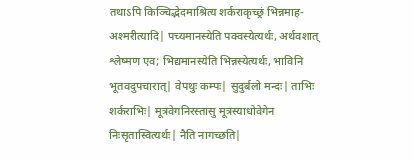तथाऽपि किञ्चिद्भेदमाश्रित्य शर्कराकृच्छ्रं भिन्नमाह- अश्मरीत्यादि| पच्यमानस्येति पक्वस्येत्यर्थः, अर्थवशात् श्लेष्मण एव; भिद्यमानस्येति भिन्नस्येत्यर्थः, भाविनि भूतवदुपचारात्| वेपथुः कम्पः| सुदुर्बलो मन्दः| ताभिः शर्कराभिः| मूत्रवेगनिरस्तासु मूत्रस्याधोवेगेन निःसृतास्वित्यर्थः| नैति नागच्छति|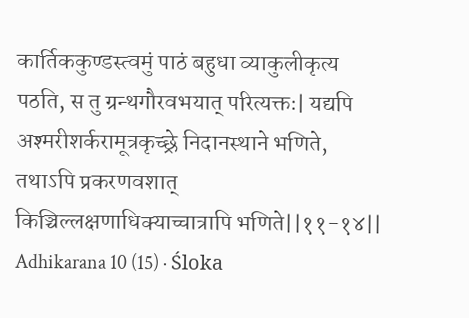कार्तिककुण्डस्त्वमुं पाठं बहुधा व्याकुलीकृत्य पठति, स तु ग्रन्थगौरवभयात् परित्यक्तः| यद्यपि अश्मरीशर्करामूत्रकृच्छ्रे निदानस्थाने भणिते, तथाऽपि प्रकरणवशात् किञ्चिल्लक्षणाधिक्याच्चात्रापि भणिते||११-१४||
Adhikarana 10 (15) · Śloka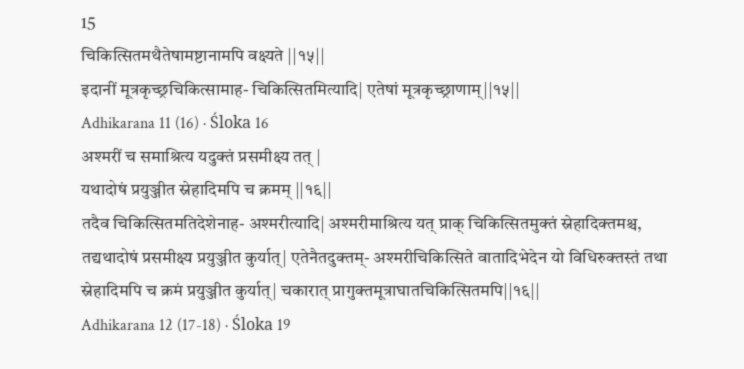15
चिकित्सितमथैतेषामष्टानामपि वक्ष्यते ||१५||
इदानीं मूत्रकृच्छ्रचिकित्सामाह- चिकित्सितमित्यादि| एतेषां मूत्रकृच्छ्राणाम्||१५||
Adhikarana 11 (16) · Śloka 16
अश्मरीं च समाश्रित्य यदुक्तं प्रसमीक्ष्य तत् |
यथादोषं प्रयुञ्जीत स्नेहादिमपि च क्रमम् ||१६||
तदैव चिकित्सितमतिदेशेनाह- अश्मरीत्यादि| अश्मरीमाश्रित्य यत् प्राक् चिकित्सितमुक्तं स्नेहादिक्तमश्च, तद्यथादोषं प्रसमीक्ष्य प्रयुञ्जीत कुर्यात्| एतेनैतदुक्तम्- अश्मरीचिकित्सिते वातादिभेदेन यो विधिरुक्तस्तं तथा स्नेहादिमपि च क्रमं प्रयुञ्जीत कुर्यात्| चकारात् प्रागुक्तमूत्राघातचिकित्सितमपि||१६||
Adhikarana 12 (17-18) · Śloka 19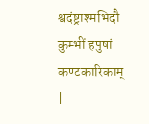श्वदंष्ट्राश्मभिदौ कुम्भीं हपुषां कण्टकारिकाम् |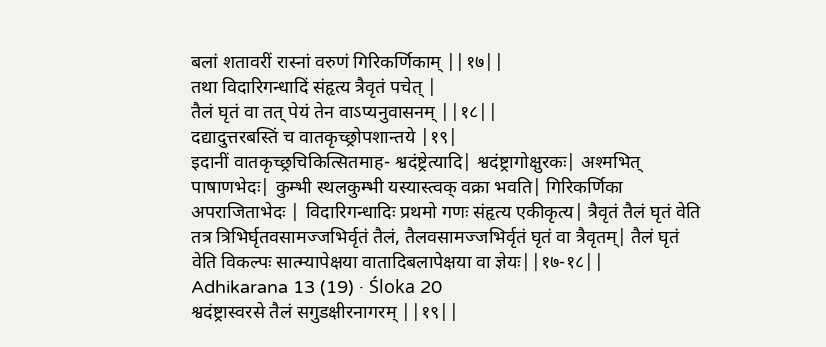बलां शतावरीं रास्नां वरुणं गिरिकर्णिकाम् ||१७||
तथा विदारिगन्धादिं संहृत्य त्रैवृतं पचेत् |
तैलं घृतं वा तत् पेयं तेन वाऽप्यनुवासनम् ||१८||
दद्यादुत्तरबस्तिं च वातकृच्छ्रोपशान्तये |१९|
इदानीं वातकृच्छ्रचिकित्सितमाह- श्वदंष्ट्रेत्यादि| श्वदंष्ट्रागोक्षुरकः| अश्मभित् पाषाणभेदः| कुम्भी स्थलकुम्भी यस्यास्त्वक् वक्रा भवति| गिरिकर्णिका अपराजिताभेदः | विदारिगन्धादिः प्रथमो गणः संहृत्य एकीकृत्य| त्रैवृतं तैलं घृतं वेति तत्र त्रिभिर्घृतवसामज्जभिर्वृतं तैलं, तैलवसामज्जभिर्वृतं घृतं वा त्रैवृतम्| तैलं घृतं वेति विकल्पः सात्म्यापेक्षया वातादिबलापेक्षया वा ज्ञेयः||१७-१८||
Adhikarana 13 (19) · Śloka 20
श्वदंष्ट्रास्वरसे तैलं सगुडक्षीरनागरम् ||१९||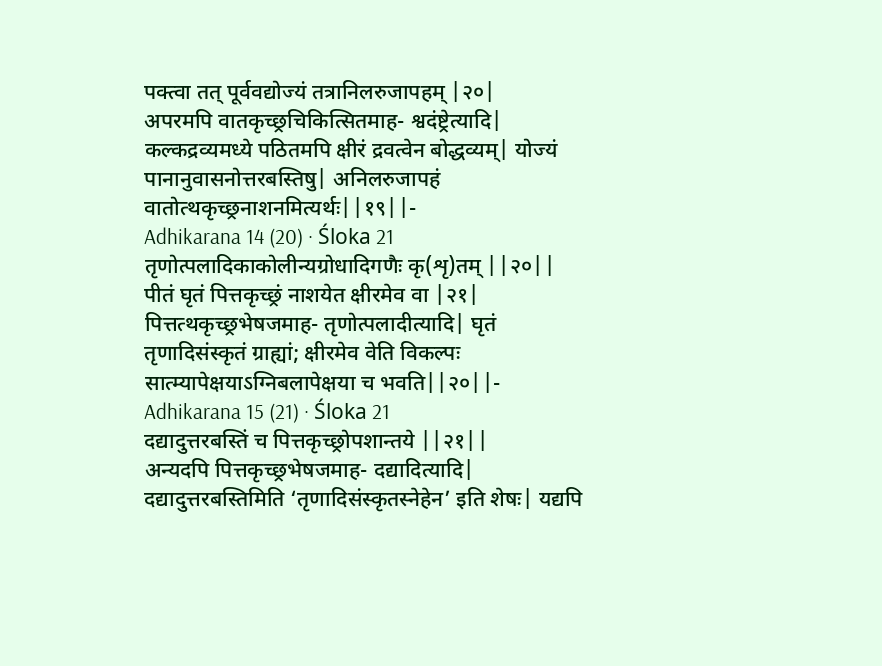पक्त्वा तत् पूर्ववद्योज्यं तत्रानिलरुजापहम् |२०|
अपरमपि वातकृच्छ्रचिकित्सितमाह- श्वदंष्ट्रेत्यादि| कल्कद्रव्यमध्ये पठितमपि क्षीरं द्रवत्वेन बोद्धव्यम्| योज्यं पानानुवासनोत्तरबस्तिषु| अनिलरुजापहं वातोत्थकृच्छ्रनाशनमित्यर्थः||१९||-
Adhikarana 14 (20) · Śloka 21
तृणोत्पलादिकाकोलीन्यग्रोधादिगणैः कृ(शृ)तम् ||२०||
पीतं घृतं पित्तकृच्छ्रं नाशयेत क्षीरमेव वा |२१|
पित्तत्थकृच्छ्रभेषजमाह- तृणोत्पलादीत्यादि| घृतं तृणादिसंस्कृतं ग्राह्यां; क्षीरमेव वेति विकल्पः सात्म्यापेक्षयाऽग्निबलापेक्षया च भवति||२०||-
Adhikarana 15 (21) · Śloka 21
दद्यादुत्तरबस्तिं च पित्तकृच्छ्रोपशान्तये ||२१||
अन्यदपि पित्तकृच्छ्रभेषजमाह- दद्यादित्यादि| दद्यादुत्तरबस्तिमिति ‘तृणादिसंस्कृतस्नेहेन’ इति शेषः| यद्यपि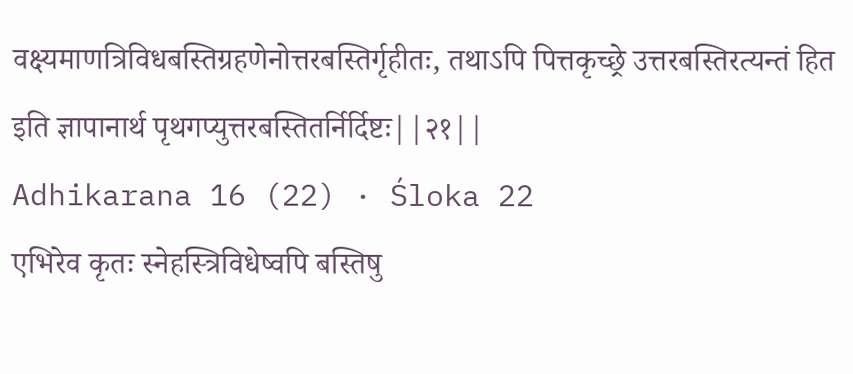वक्ष्यमाणत्रिविधबस्तिग्रहणेनोत्तरबस्तिर्गृहीतः, तथाऽपि पित्तकृच्छ्रे उत्तरबस्तिरत्यन्तं हित इति ज्ञापानार्थ पृथगप्युत्तरबस्तितर्निर्दिष्टः||२१||
Adhikarana 16 (22) · Śloka 22
एभिरेव कृतः स्नेहस्त्रिविधेष्वपि बस्तिषु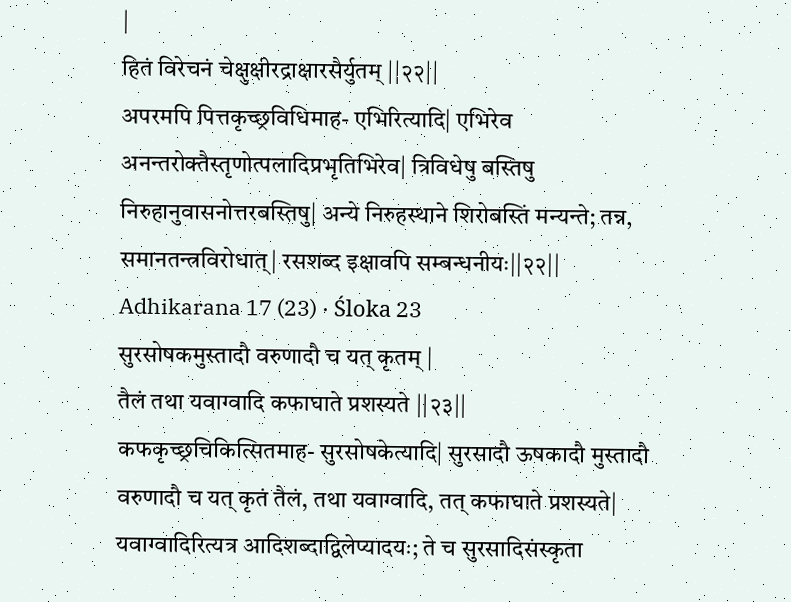|
हितं विरेचनं चेक्षुक्षीरद्राक्षारसैर्युतम् ||२२||
अपरमपि पित्तकृच्छ्रविधिमाह- एभिरित्यादि| एभिरेव अनन्तरोक्तैस्तृणोत्पलादिप्रभृतिभिरेव| त्रिविधेषु बस्तिषु निरुहानुवासनोत्तरबस्तिषु| अन्ये निरुहस्थाने शिरोबस्तिं मन्यन्ते; तन्न, समानतन्त्रविरोधात्| रसशब्द इक्षावपि सम्बन्धनीयः||२२||
Adhikarana 17 (23) · Śloka 23
सुरसोषकमुस्तादौ वरुणादौ च यत् कृतम् |
तैलं तथा यवाग्वादि कफाघाते प्रशस्यते ||२३||
कफकृच्छ्रचिकित्सितमाह- सुरसोषकेत्यादि| सुरसादौ ऊषकादौ मुस्तादौ वरुणादौ च यत् कृतं तैलं, तथा यवाग्वादि, तत् कफाघाते प्रशस्यते| यवाग्वादिरित्यत्र आदिशब्दाद्विलेप्यादयः; ते च सुरसादिसंस्कृता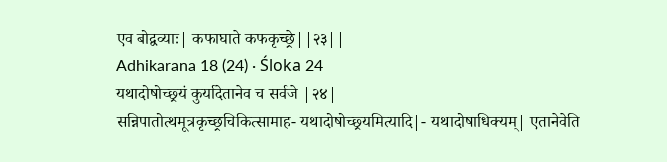एव बोद्वव्याः| कफाघाते कफकृच्छ्रे||२३||
Adhikarana 18 (24) · Śloka 24
यथादोषोच्छ्र्यं कुर्यादेतानेव च सर्वजे |२४|
सन्निपातोत्थमूत्रकृच्छ्रचिकित्सामाह- यथादोषोच्छ्र्यमित्यादि|- यथादोषाधिक्यम्| एतानेवेति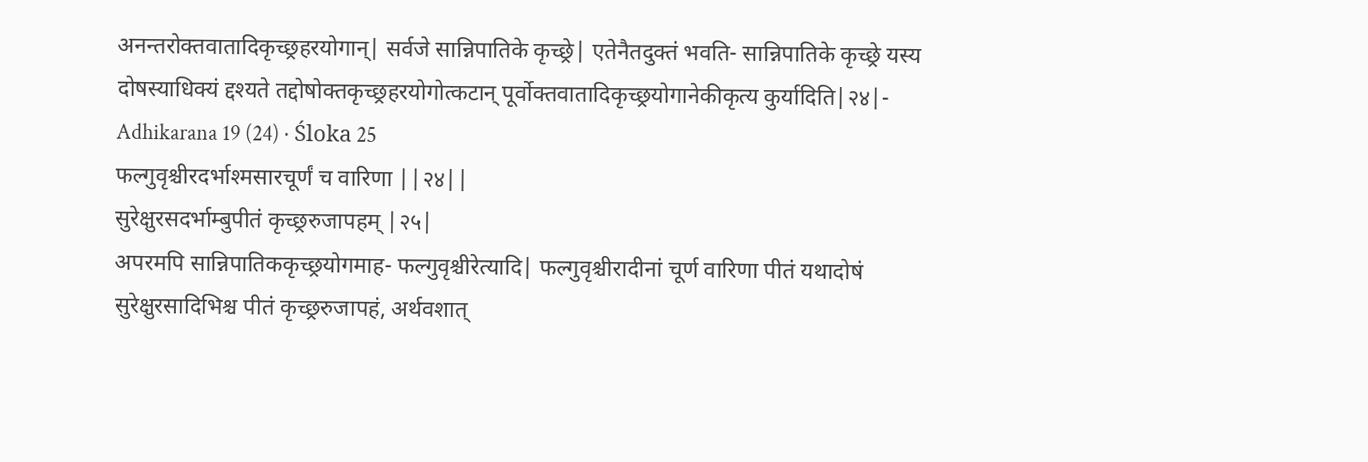अनन्तरोक्तवातादिकृच्छ्रहरयोगान्| सर्वजे सान्निपातिके कृच्छ्रे| एतेनैतदुक्तं भवति- सान्निपातिके कृच्छ्रे यस्य दोषस्याधिक्यं द्दश्यते तद्दोषोक्तकृच्छ्रहरयोगोत्कटान् पूर्वोक्तवातादिकृच्छ्रयोगानेकीकृत्य कुर्यादिति|२४|-
Adhikarana 19 (24) · Śloka 25
फल्गुवृश्चीरदर्भाश्मसारचूर्णं च वारिणा ||२४||
सुरेक्षुरसदर्भाम्बुपीतं कृच्छ्ररुजापहम् |२५|
अपरमपि सान्निपातिककृच्छ्रयोगमाह- फल्गुवृश्चीरेत्यादि| फल्गुवृश्चीरादीनां चूर्ण वारिणा पीतं यथादोषं सुरेक्षुरसादिभिश्च पीतं कृच्छ्ररुजापहं, अर्थवशात्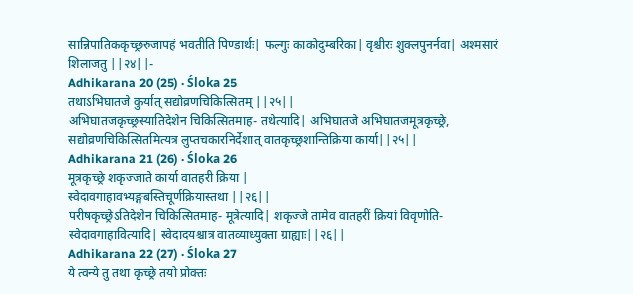सान्निपातिककृच्छ्ररुजापहं भवतीति पिण्डार्थः| फल्गुः काकोदुम्बरिका| वृश्चीरः शुक्लपुनर्नवा| अश्मसारं शिलाजतु ||२४||-
Adhikarana 20 (25) · Śloka 25
तथाऽभिघातजे कुर्यात् सद्योव्रणचिकित्सितम् ||२५||
अभिघातजकृच्छ्रस्यातिदेशेन चिकित्सितमाह- तथेत्यादि| अभिघातजे अभिघातजमूत्रकृच्छ्रे, सद्योव्रणचिकित्सितमित्यत्र लुप्तचकारनिर्देशात् वातकृच्छ्रशान्तिक्रिया कार्या||२५||
Adhikarana 21 (26) · Śloka 26
मूत्रकृच्छ्रे शकृज्जाते कार्या वातहरी क्रिया |
स्वेदावगाहावभ्यङ्गबस्तिचूर्णक्रियास्तथा ||२६||
परीषकृच्छ्रेऽतिदेशेन चिकित्सितमाह- मूत्रेत्यादि| शकृज्जे तामेव वातहरीं क्रियां विवृणोति- स्वेदावगाहावित्यादि| स्वेदादयश्चात्र वातव्याध्युक्ता ग्राह्याः||२६||
Adhikarana 22 (27) · Śloka 27
ये त्वन्ये तु तथा कृच्छ्रे तयो प्रोक्तः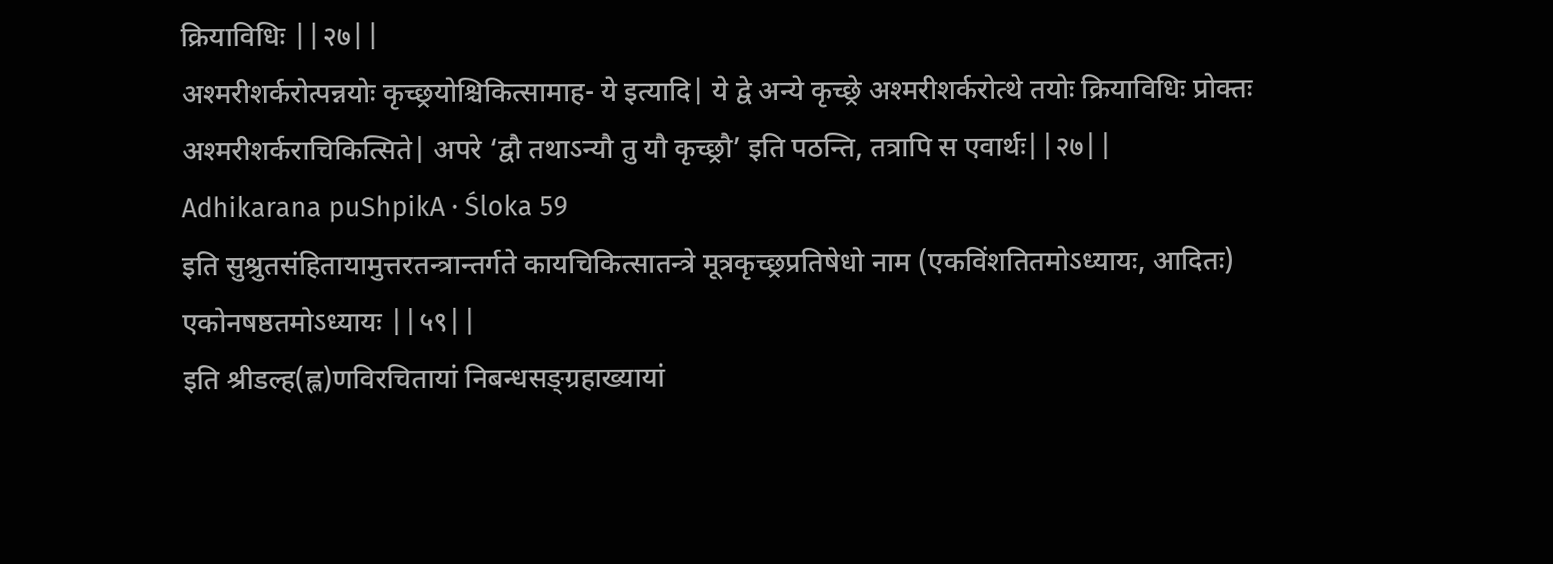क्रियाविधिः ||२७||
अश्मरीशर्करोत्पन्नयोः कृच्छ्रयोश्चिकित्सामाह- ये इत्यादि| ये द्वे अन्ये कृच्छ्रे अश्मरीशर्करोत्थे तयोः क्रियाविधिः प्रोक्तः अश्मरीशर्कराचिकित्सिते| अपरे ‘द्वौ तथाऽन्यौ तु यौ कृच्छ्रौ’ इति पठन्ति, तत्रापि स एवार्थः||२७||
Adhikarana puShpikA · Śloka 59
इति सुश्रुतसंहितायामुत्तरतन्त्रान्तर्गते कायचिकित्सातन्त्रे मूत्रकृच्छ्रप्रतिषेधो नाम (एकविंशतितमोऽध्यायः, आदितः) एकोनषष्ठतमोऽध्यायः ||५९||
इति श्रीडल्ह(ह्ल)णविरचितायां निबन्धसङ्ग्रहाख्यायां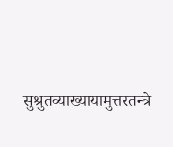सुश्रुतव्याख्यायामुत्तरतन्त्रे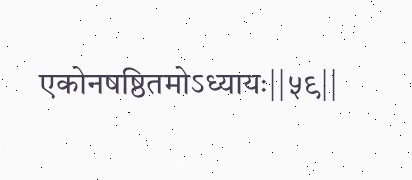एकोनषष्ठितमोऽध्यायः||५९||